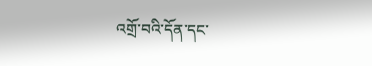འགྲོ་བའི་དོན་དང་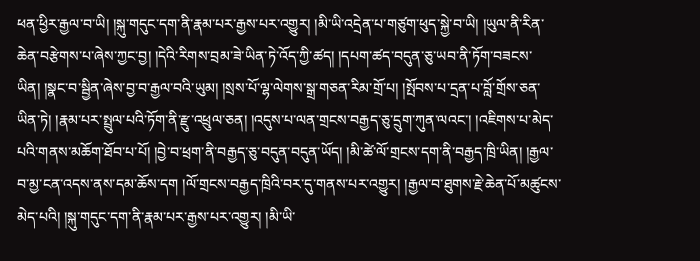ཕན་ཕྱིར་རྒྱལ་བ་ཡི། །སྐུ་གདུང་དག་ནི་རྣམ་པར་རྒྱས་པར་འགྱུར། །མི་ཡི་འདྲེན་པ་གཙུག་ཕུད་སྐྱེ་བ་ཡི། །ཡུལ་ནི་རིན་ཆེན་བརྩེགས་པ་ཞེས་ཀྱང་བྱ། །དེའི་རིགས་བྲམ་ཟེ་ཡིན་ཏེ་འོད་ཀྱི་ཚད། །དཔག་ཚད་བདུན་ཅུ་ཡབ་ནི་ཏོག་བཟངས་ཡིན། །སྣང་བ་སྦྱིན་ཞེས་བྱ་བ་རྒྱལ་བའི་ཡུམ། །སྲས་པོ་ལྷ་ལེགས་སྒྲ་གཅན་རིམ་གྲོ་པ། །སྤོབས་པ་དྲན་པ་བློ་གྲོས་ཅན་ཡིན་ཏེ། །རྣམ་པར་སྤྲུལ་པའི་ཏོག་ནི་རྫུ་འཕྲུལ་ཅན། །འདུས་པ་ལན་གྲངས་བརྒྱད་ཅུ་དྲུག་ཀུན་ལའང་། །འཇིགས་པ་མེད་པའི་གནས་མཆོག་ཐོབ་པ་པོ། །བྱེ་བ་ཕྲག་ནི་བརྒྱད་ཅུ་བདུན་བདུན་ཡོད། །མི་ཚེ་ལོ་གྲངས་དག་ནི་བརྒྱད་ཁྲི་ཡིན། །རྒྱལ་བ་མྱ་ངན་འདས་ནས་དམ་ཆོས་དག །ལོ་གྲངས་བརྒྱད་ཁྲིའི་བར་དུ་གནས་པར་འགྱུར། །རྒྱལ་བ་ཐུགས་རྗེ་ཆེན་པོ་མཚུངས་མེད་པའི། །སྐུ་གདུང་དག་ནི་རྣམ་པར་རྒྱས་པར་འགྱུར། །མི་ཡི་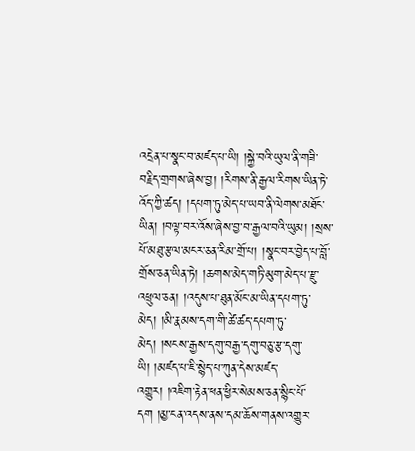འདྲེན་པ་སྣང་བ་མཛད་པ་ཡི། །སྐྱེ་བའི་ཡུལ་ནི་གཟི་བརྗིད་གྲགས་ཞེས་བྱ། །རིགས་ནི་རྒྱལ་རིགས་ཡིན་ཏེ་འོད་ཀྱི་ཚད། །དཔག་ཏུ་མེད་པ་ཡབ་ནི་ལེགས་མཐོང་ཡིན། །བལྟ་བར་འོས་ཞེས་བྱ་བ་རྒྱལ་བའི་ཡུམ། །སྲས་པོ་མཐུ་རྩལ་མངར་ཅན་རིམ་གྲོ་པ། །སྣང་བར་བྱེད་པ་བློ་གྲོས་ཅན་ཡིན་ཏེ། །ཆགས་མེད་གཏི་མུག་མེད་པ་རྫུ་འཕྲུལ་ཅན། །འདུས་པ་ཐུན་མོང་མ་ཡིན་དཔག་ཏུ་མེད། །མི་རྣམས་དག་གི་ཚེ་ཚད་དཔག་ཏུ་མེད། །སངས་རྒྱས་དགུ་བརྒྱ་དགུ་བཅུ་རྩ་དགུ་ཡི། །མཛད་པ་ཇི་སྙེད་པ་ཀུན་དེས་མཛད་འགྱུར། །འཇིག་རྟེན་ཕན་ཕྱིར་སེམས་ཅན་སྙིང་པོ་དག །མྱ་ངན་འདས་ནས་དམ་ཆོས་གནས་འགྱུར་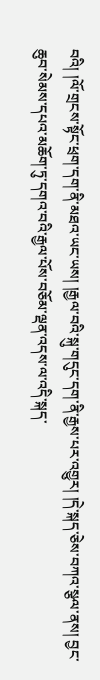བའི། །ལོ་གྲངས་སྟོང་ཕྲག་དག་ནི་མཐའ་ཡང་ཡས། །རྒྱལ་བའི་སྐུ་གདུང་དག་ནི་རྒྱས་པར་འགྱུར། །དེ་སྐད་ཅེས་བཀའ་སྩལ་ནས། བྱང་ཆུབ་སེམས་དཔའ་མཆོག་ཏུ་དགའ་བའི་རྒྱལ་པོས་བཅོམ་ལྡན་འདས་ལ་འདི་སྐད་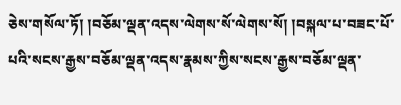ཅེས་གསོལ་ཏོ། །བཅོམ་ལྡན་འདས་ལེགས་སོ་ལེགས་སོ། །བསྐལ་པ་བཟང་པོ་པའི་སངས་རྒྱས་བཅོམ་ལྡན་འདས་རྣམས་ཀྱིས་སངས་རྒྱས་བཅོམ་ལྡན་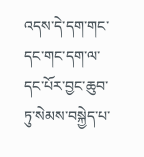འདས་དེ་དག་གང་དང་གང་དག་ལ་དང་པོར་བྱང་ཆུབ་ཏུ་སེམས་བསྐྱེད་པ་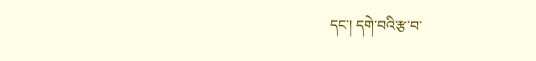དང་། དགེ་བའི་རྩ་བ་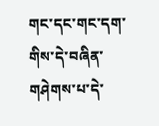གང་དང་གང་དག་གིས་དེ་བཞིན་གཤེགས་པ་དེ་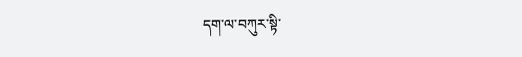དག་ལ་བཀུར་སྟི་